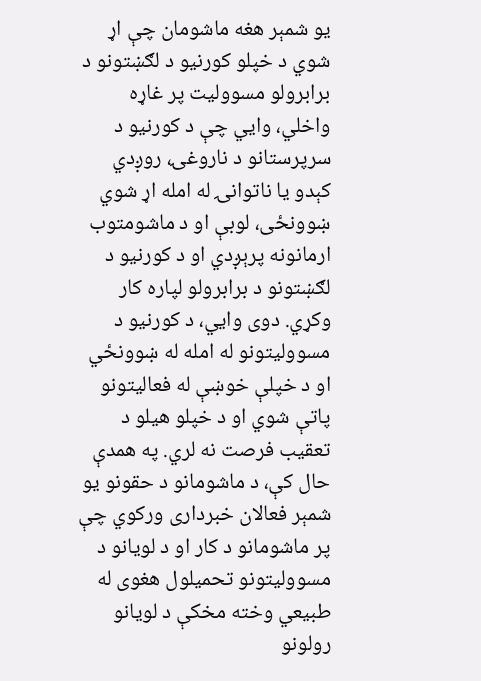یو شمېر هغه ماشومان چې اړ شوي د خپلو کورنیو د لګښتونو د برابرولو مسوولیت پر غاړه واخلي، وايي چې د کورنیو د سرپرستانو د ناروغۍ، روږدي کېدو یا ناتوانۍ له امله اړ شوي ښوونځی، لوبې او د ماشومتوب ارمانونه پرېږدي او د کورنیو د لګښتونو د برابرولو لپاره کار وکړي. دوی وايي، د کورنیو د مسوولیتونو له امله له ښوونځي او د خپلې خوښې له فعالیتونو پاتې شوي او د خپلو هیلو د تعقیب فرصت نه لري. په همدې حال کې، د ماشومانو د حقونو یو شمېر فعالان خبرداری ورکوي چې پر ماشومانو د کار او د لویانو د مسوولیتونو تحمیلول هغوی له طبیعي وخته مخکې د لویانو رولونو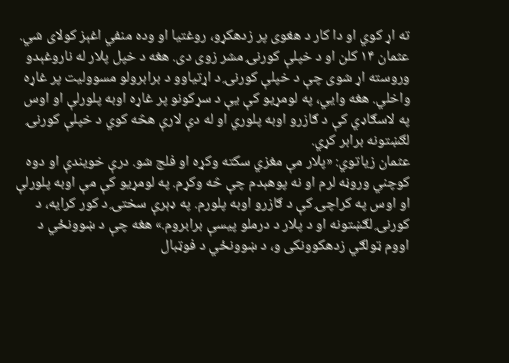ته اړ کوي او دا کار د هغوی پر زدهکړو، روغتیا او وده منفي اغېز کولای شي.
عثمان ۱۴ کلن او د خپلې کورنۍ مشر زوی دی. هغه د خپل پلار له ناروغېدو وروسته اړ شوی چې د خپلې کورنۍ د اړتیاوو د برابرولو مسوولیت پر غاړه واخلي. هغه وايي، په لومړیو کې یې د سړکونو پر غاړه اوبه پلورلې او اوس په لاسګاډي کې د ګازرو اوبه پلوري او له دې لارې هڅه کوي د خپلې کورنۍ لګښتونه برابر کړي.
عثمان زیاتوي: «پلار مې مغزي سکته وکړه او فلج شو. درې خویندې او دوه کوچني وروڼه لرم او نه پوهېدم چې څه وکړم. په لومړیو کې مې اوبه پلورلې او اوس په کراچۍ کې د ګازرو اوبه پلورم. په ډېرې سختۍ د کور کرایه، د کورنۍ لګښتونه او د پلار د درملو پیسې برابروم.» هغه چې د ښوونځي د اووم ټولګي زدهکوونکی و، د ښوونځي د فوټبال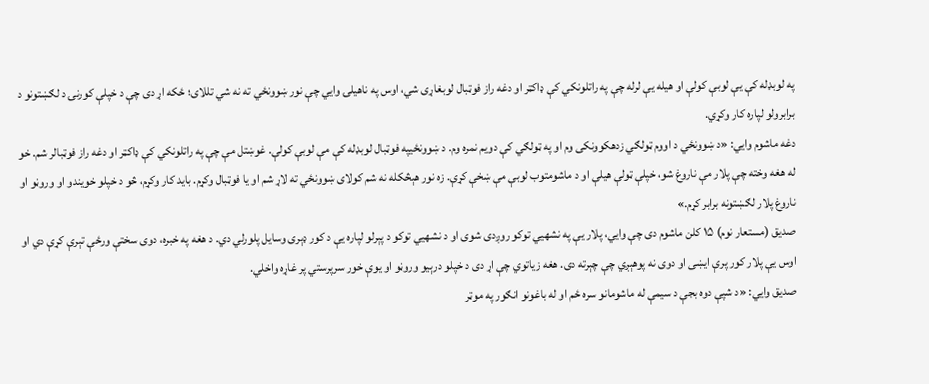په لوبډله کې یې لوبې کولې او هیله یې لرله چې په راتلونکي کې ډاکټر او دغه راز فوټبال لوبغاړی شي، اوس په ناهیلۍ وايي چې نور ښوونځي ته نه شي تللای؛ ځکه اړ دی چې د خپلې کورنۍ د لګښتونو د برابرولو لپاره کار وکړي.
دغه ماشوم وايي: «د ښوونځي د اووم ټولګي زدهکوونکی وم او په ټولګي کې دویم نمره وم. د ښوونځيپه فوټبال لوبډله کې مې لوبې کولې. غوښتل مې چې په راتلونکي کې ډاکټر او دغه راز فوټبالر شم. خو له هغه وخته چې پلار مې ناروغ شو، خپلې ټولې هیلې او د ماشومتوب لوبې مې ښخې کړې. زه نور هېڅکله نه شم کولای ښوونځي ته لاړ شم او یا فوټبال وکړم. باید کار وکړم، څو د خپلو خویندو او وروڼو او ناروغ پلار لګښتونه برابر کړم.»
صدیق (مستعار نوم) ۱۵ کلن ماشوم دی چې وايي، پلار یې په نشهيي توکو روږدی شوی او د نشهيي توکو د پېرلو لپاره یې د کور ډېری وسایل پلورلي دي. د هغه په خبره، دوی سختې ورځې تېرې کړې دي او اوس یې پلار کور پرې ایښی او دوی نه پوهېږي چې چېرته دی. هغه زیاتوي چې اړ دی د خپلو درېیو وروڼو او یوې خور سرپرستي پر غاړه واخلي.
صدیق وايي: «د شپې دوه بجې د سیمې له ماشومانو سره ځم او له باغونو انګور په موټر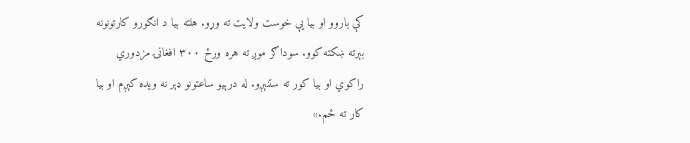کې باروو او بیا یې خوست ولایت ته وړو. هلته بیا د انګورو کارتونونه بېرته ښکته کوو. سوداګر موږ ته هره ورځ ۳۰۰ افغانۍ مزدوري راکوي او بیا کور ته ستنېږو. له درېیو ساعتونو ډېر نه ویده کېږم او بیا کار ته ځم.»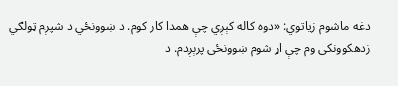دغه ماشوم زیاتوي: «دوه کاله کېږي چې همدا کار کوم. د ښوونځي د شپږم ټولګي زدهکوونکی وم چې اړ شوم ښوونځی پرېږدم. د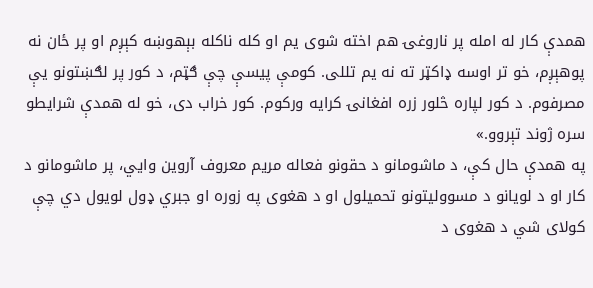همدې کار له امله پر ناروغۍ هم اخته شوی یم او کله ناکله بېهوښه کېږم او پر ځان نه پوهېږم، خو تر اوسه ډاکټر ته نه یم تللی. کومې پیسې چې ګټم، د کور پر لګښتونو یې مصرفوم. د کور لپاره څلور زره افغانۍ کرایه ورکوم. کور خراب دی، خو له همدې شرایطو سره ژوند تېروو.»
په همدې حال کې، د ماشومانو د حقونو فعاله مریم معروف آروین وايي، پر ماشومانو د کار او د لویانو د مسوولیتونو تحمیلول او د هغوی په زوره او جبري ډول لویول دي چې کولای شي د هغوی د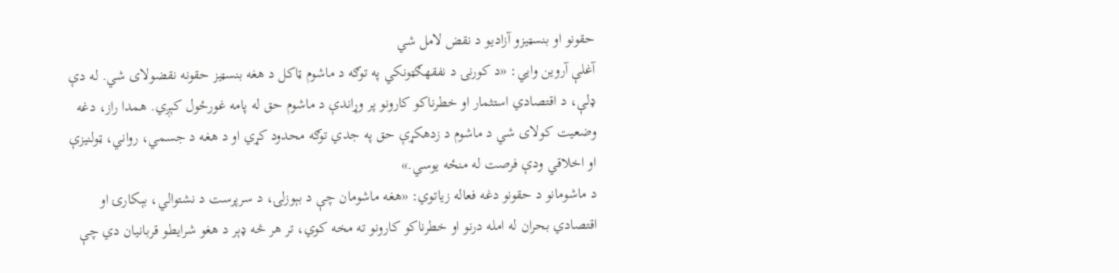حقونو او بنسټیزو آزادیو د نقض لامل شي
آغلې آروین وايي: «د کورنۍ د نفقهګټونکي په توګه د ماشوم ټاکل د هغه بنسټیز حقونه نقضولای شي. له دې ډلې، د اقتصادي استثمار او خطرناکو کارونو پر وړاندې د ماشوم حق له پامه غورځول کېږي. همدا راز، دغه وضعیت کولای شي د ماشوم د زدهکړې حق په جدي توګه محدود کړي او د هغه د جسمي، رواني، ټولنیزې او اخلاقي ودې فرصت له منځه یوسي.»
د ماشومانو د حقونو دغه فعاله زیاتوي: «هغه ماشومان چې د بېوزلۍ، د سرپرست د نشتوالي، بېکارۍ او اقتصادي بحران له امله درنو او خطرناکو کارونو ته مخه کوي، تر هر څه ډېر د هغو شرایطو قربانیان دي چې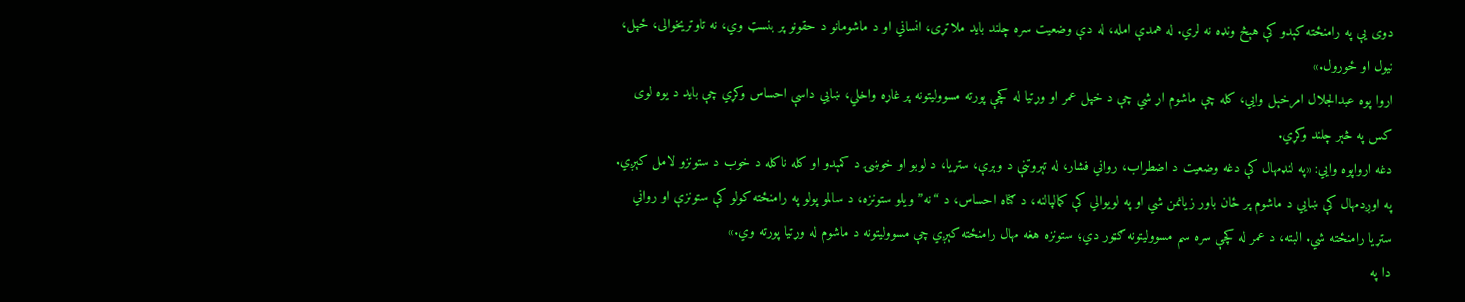دوی یې په رامنځته کېدو کې هېڅ ونډه نه لري. له همدې امله، له دې وضعیت سره چلند باید ملاتړی، انساني او د ماشومانو د حقونو پر بنسټ وي، نه تاوتریخوالی، ځپل، نیول او ځورول.»
اروا پوه عبدالجلال امرخېل وايي، کله چې ماشوم اړ شي چې د خپل عمر او وړتیا له کچې پورته مسوولیتونه پر غاړه واخلي، ښايي داسې احساس وکړي چې باید د یوه لوی کس په څېر چلند وکړي.
دغه ارواپوه وايي: «په لنډمهال کې دغه وضعیت د اضطراب، رواني فشار، له تېروتنې د وېرې، ستړیا، د لوبو او خوښۍ د کمېدو او کله ناکله د خوب د ستونزو لامل کېږي. په اوږدمهال کې ښايي د ماشوم پر ځان باور زیانمن شي او په لویوالي کې کمالپالنه، د ګناه احساس، د “نه” ویلو ستونزه، د سالمو پولو په رامنځته کولو کې ستونزې او رواني ستړیا رامنځته شي. البته، د عمر له کچې سره سم مسوولیتونه ګټور دي؛ ستونزه هغه مهال رامنځته کېږي چې مسوولیتونه د ماشوم له وړتیا پورته وي.»
دا په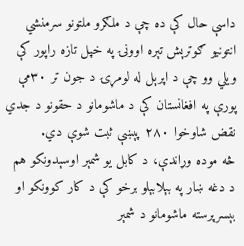داسې حال کې ده چې د ملګرو ملتونو سرمنشي انتونیو ګوترېش تېره اوونۍ په خپل تازه راپور کې ویلي وو چې د اپرېل له لومړۍ د جون تر ۳۰مې پورې په افغانستان کې د ماشومانو د حقونو د جدي نقض شاوخوا ۲۸۰ پېښې ثبت شوې دي.
څه موده وړاندې، د کابل یو شمېر اوسېدونکو هم د دغه ښار په بېلابېلو برخو کې د کار کوونکو او بېسرپرسته ماشومانو د شمېر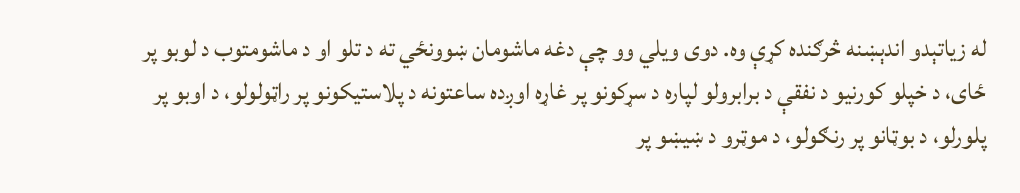له زیاتېدو اندېښنه څرګنده کړې وه. دوی ویلي وو چې دغه ماشومان ښوونځي ته د تلو او د ماشومتوب د لوبو پر ځای، د خپلو کورنیو د نفقې د برابرولو لپاره د سړکونو پر غاړه اوږده ساعتونه د پلاستیکونو پر راټولولو، د اوبو پر پلورلو، د بوټانو پر رنګولو، د موټرو د ښیښو پر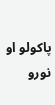پاکولو او نورو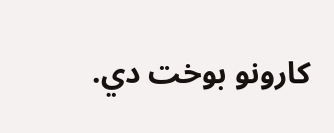کارونو بوخت دي.